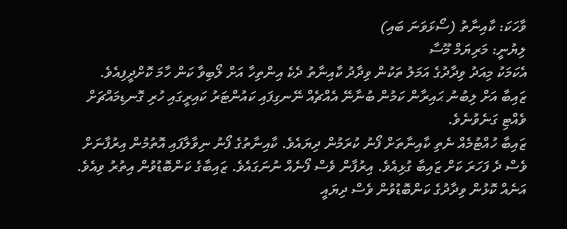ވާހަކަ: ކާއިނާތު (ސޯޅަވަނަ ބައި)
ލިޔުނީ: މަރިޔަމް މޫސާ
އެކަމަކު މިއަދު ވިދާދުގެ އަމަލު ތަކުން ވިދާދު ކާއިނާތު ދެކެ އިންތިހާ އަށް ލޯބިވާ ކަން ހާމަ ކޮށްދީފިއެވެ. ޒައިބާ އަށް ލިބުނު ޙައިރާން ކަމުން ބުނާނޭ އެއްޗެއް ނޭނގިފައި ކައުންޓަރު ކައިރީގައި ހުރި ގޮނޑިމައްޗަށް ވެއްޓި ގަނެވުނެވެ.
ޒައިބާ ހުއްޓުމެއް ނެތި ކާއިނާތަށް ފޯނު ކުރަމުން ދިޔައެވެ. ކާއިނާތުގެ ފޯނު ނިވާލާފައި އޮތުމުން އިރުފާނަށް ވެސް ދެ ފަހަރަ ކަށް ޒައިބާ ގުޅިއެވެ. އިރުފާން ވެސް ފޯނެއް ނުނަގައެވެ. ޒައިބާގެ ކަންބޮޑުވުން އިތުރު ވިއެވެ.
އަނެއް ކޮޅުން ވިދާދުގެ ކަންބޮޑުވުން ވެސް ދިޔައީ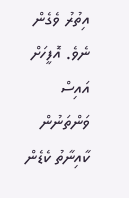އިތުރު ވެގެން ނެވެ. އޮފީހަށް އައިސް ވަންތަނުން ކާއިނާތު ކެޑެން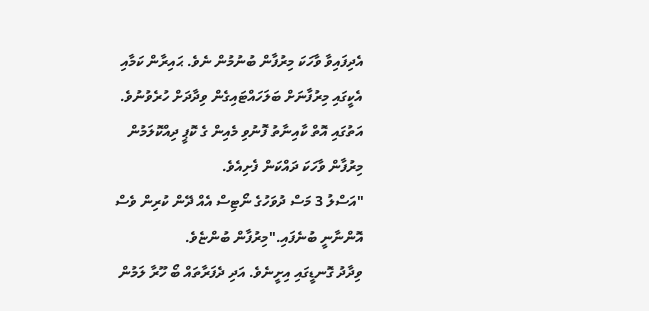އެދިފައިވާ ވާހަކަ މިރުފާން ބުނުމުން ނެވެ. ޙައިރާން ކަމާއި އެކީގައި މިރުފާނަށް ބަލަހައްޓައިގެން ވިދާދަށް ހުރެވުނުވެ. އަތުގައި އޮތް ކާއިނާތު ފޮނުވި މެއިން ގެ ކޮޕީ ދިއްކޮލަމުން މިރުފާން ވާހަކަ ދައްކަން ފެށިއެވެ.
"އަސްލު 3 މަސް ދުވަހުގެ ނޯޓިސް އެއް ދޭން ކުރިން ވެސް އޮންނާނީ ބުނެފައި."މިރުފާން ބުންޏެވެ.
ވިދާދު ގޮނޑީގައި އިށީނެވެ. އަދި ދެފަރާތައް ބޯ ހޫރާ ލަމުން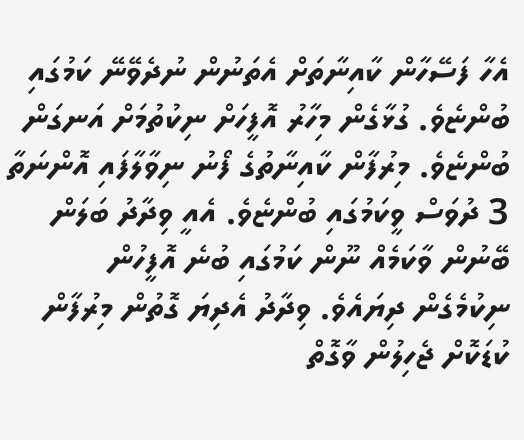އެހާ ފަސޭހާން ކާއިނާތަށް އެތަނުން ނުދެވޭނޭ ކަމުގައި ބުންޏެވެ. ގުޅާގެން މިހާރު އޮފީހަށް ނިކުތުމަށް އަނގަން ބުންޏެވެ. މިރުފާން ކާއިނާތުގެ ފޯނު ނިވާލާފައި އޮންނަތާ 3 ދުވަސް ވީކަމުގައި ބުންޏެވެ. އެއީ ވިދާދު ބަލަން ބޭނުން ވާކަމެއް ނޫން ކަމުގައި ބުނެ އޮފީހުން ނިކުމެގެން ދިޔައެވެ. ވިދާދު އެދިޔަ ގޮތުން މިރުފާން ކުޑަކޮށް ޖެހިލުން ވާގޮތް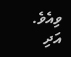ވިއެވެ. އަދި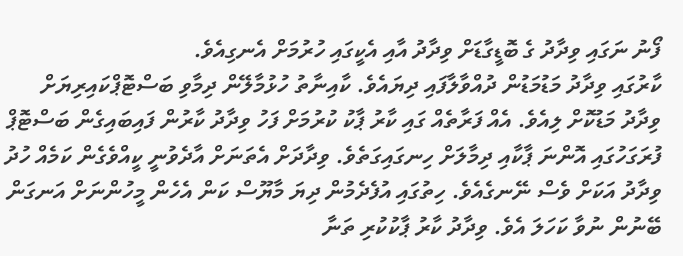ފޯނު ނަގައި ވިދާދު ގެ ބޮޑީގާޑަށް ވިދާދު އާއި އެކީގައި ހުރުމަށް އެނގިއެވެ.
ކާރުގައި ވިދާދު މަޑުމަޑުން ދުއްވާލާފައި ދިޔައެވެ. ކާއިނާތު ހުޅުމާލޭން ދިމާވި ބަސްޓޮޕްކައިރިޔަށް ވިދާދު މަޑުކޮށް ލިއެވެ. އެއް ފަރާތެއް ގައި ކާރު ޕާކު ކުރުމަށް ފަހު ވިދާދު ކާރުން ފައިބައިގެން ބަސްޓޮޕް ފުރަގަހުގައި އޮންނަ ޕާކާއި ދިމާލަށް ހިނގައިގަތެވެ. ވިދާދަށް އެތަނަށް އާދެވުނީ ކީއްވެގެން ކަމެއް ހުދު ވިދާދު އަކަށް ވެސް ނޭނގެއެވެ. ހިތުގައި އުފެދެމުން ދިޔަ މާޔޫސް ކަން އެހެން މީހުންނަށް އަނގަން ބޭނުން ނުވާ ކަހަލަ އެވެ. ވިދާދު ކާރު ޕާކުކުރި ތަނާ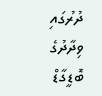ދުރުގައި ވިދާދުގެ ބޮޑީގާޑް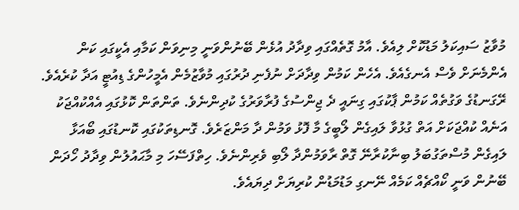މުވާޒު ސައިކަލު މަޑުކޮށް ލިއެވެ. އާމު ގޮތެއްގައި ވިދާދު އުޅެން ބޭނުންވަނީ މިނިވަން ކަމާއި އެކީގައި ކަން އެންމެނަށް ވެސް އެނގެއެވެ. އެހެން ކަމުން ވިދާދަށް ނުފެނި ދުރުގައި މުވާޒުމެން އެމީހުންގެ ޑިއުޓީ އަދާ ކުރެއެވެ.
ރޭގަނޑުގެ ވަގުތެއް ކަމުން ޕާކުގައި ގިނައީ ދެ ޖިންސުގެ ފުރާވަރުގެ ކުދިންނެވެ. ތަންތަން ކޮޅުގައި އެއްކުއްޖަކު އަނެއް ކުއްޖަކަށް އަތް ގުޅުވާ ލައިގެން ލޯބީގެ މާ ފޮޅު ވަމުން ދާ މަންޒަރެވެ. ގޮނޑިތަކުގައި ކޮނޑުގައި ބޯއަޅާ ލައިގެން މުސްތަގުބަލު ބިނާކުރާނޭ ގޮތް ރާވަމުންދާ ލޯބި ވެރިންނެވެ. ހިތްފަސޭހަ މި މާޙައުލުން ވިދާދު ހޯދަން ބޭނުން ވަނީ ކޯއްޗެއް ކަމެއް ނޭނގި މަޑުމަޑުން ކުރިޔަށް ދިޔައެވެ.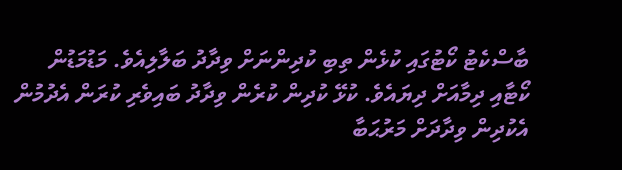ބާސްކެޓު ކޯޓުގައި ކުޅެން ތިބި ކުދިންނަށް ވިދާދު ބަލާލިއެވެ. މަޑުމަޑުން ކޯޓާއި ދިމާއަށް ދިޔައެވެ. ކުޅޭ ކުދިން ކުރެން ވިދާދު ބައިވެރި ކުރަން އެދުމުން އެކުދިން ވިދާދަށް މަރުޙަބާ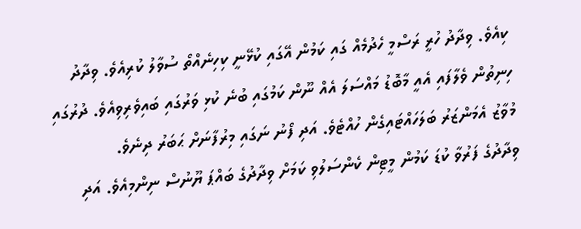ކިއެވެ. ވިދާދު ހުރީ ރަސްމީ ހެދުމެއް ގައި ކަމުން އޭގައި ކުޅޭނީ ކިހިނެއްތޯ ސުވާލު ކުރިއެވެ. ވިދާދު ހިނިތުން ވެލާފައި އެއީ މާބޮޑު މައްސަލަ އެއް ނޫން ކަމުގައި ބުނެ ކުޅި ވަރުގައި ބައިވެރިވިއެވެ. ދުރުގައި މުވާޒު އެމަންޒަރު ބަލަހައްޓައިގެން ހުއްޓެވެ. އަދި ފޯނު ނަގައި މިރުފާނަށް ޙަބަރު ދިނެވެ.
ވިދާދުގެ ފަރުވާ ކުޑަ ކަމުން މީޓިން ކެންސަލުވި ކަމަށް ވިދާދުގެ ބައްޕަ ޔޫނުސް ނިންމިއެވެ. އަދި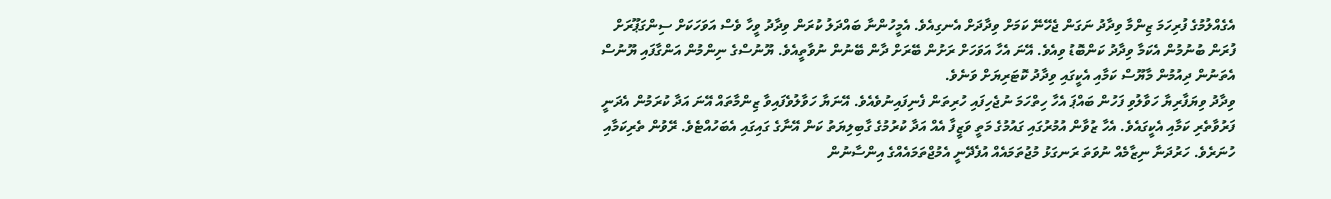އެގެއްލުމުގެ ފުރިހަމަ ޒިންމާ ވިދާދު ނަގަން ޖެހޭނޭ ކަމަށް ވިދާދަށް އެނގިއެވެ. އެމީހުންނާ ބައްދަލު ކުރަން ވިދާދު ވީހާ ވެސް އަވަހަކަށް ސިންގަޕޫރަށް ފުރަން ބުނުމުން އެކަމާ ވިދާދު ކަންބޮޑު ވިއެވެ. އޭނަ އެހާ އަވަހަށް ރަށުން ބޭރަށް ދާން ބޭނުން ނުވާތީއެވެ. ޔޫނުސްގެ ނިންމުން އަންގާފައި ޔޫނުސް އެތަނުން ދިއުމުން މާޔޫސް ކަމާއި އެކީގައި ވިދާދު ކޮޓަރިޔަށް ވަނެވެ.
ވިދާދު ވިޔަފާރިޔާ ހަވާލުވި ފަހުން ބައްޕަ އެހާ ހިތްހަމަ ނުޖެހިފައި ހުރިތަން ފެނިފައިނުވެއެވެ. އޭނަޔާ ހަވާލުވެފައިވާ ޒިންމާތައް އޭނަ އަދާ ކުރަމުން އެދަނީ ފަރުވާތެރި ކަމާއި އެކީގައެވެ. އެހާ ޒުވާން އުމުރުގައި ގައުމުގެ މަތީ ވަޒީފާ އެއް އަދާ ކުރުމުގެ ގާބިލިޔަތު ކަން އޭނާގެ ގައިގައި އެބަހުއްޓެވެ. ރޭވުން ތެރިކަމާއި ހުނަރެވެ. ހަރުދަނާ ނިޒާމެއް ނުވަތަ ރަނގަޅު މުޖުތަމައެއް އުފެދޭނީ އެމުޖްތަމައެއްގެ އިންސާނުން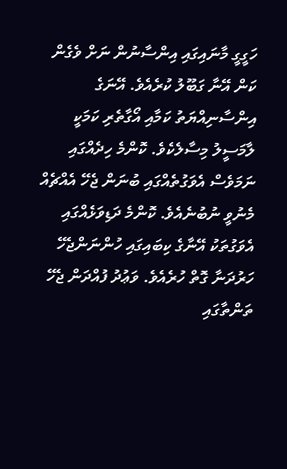ހަގީގީ މާނައިގައި އިންސާނުން ނަށް ވެގެން ކަން އޭނާ ގަބޫލު ކުރެއެވެ. އޭނަގެ އިންސާނިއްޔަތު ކަމާއި އޯގާތެރި ކަމަކީ ލާމަސީލު މިސާލެކެވެ. ކޮންމެ ހިދެއްގައި ނަމަވެސް އެވަގުތެއްގައި ބުނަން ޖެހޭ އެއްޗެއް މެނުވީ ނުބުނެއެވެ. ކޮންމެ ދަޑިވަޅެއްގައި އެވަގުތަކު އޭނާގެ ކިބައިގައި ހުންނަންޖެހޭ ހަރުދަނާ ގޮތް ހުރެއެވެ. ވަޢުދު ފުއްދަން ޖެހޭ ތަންތާގައި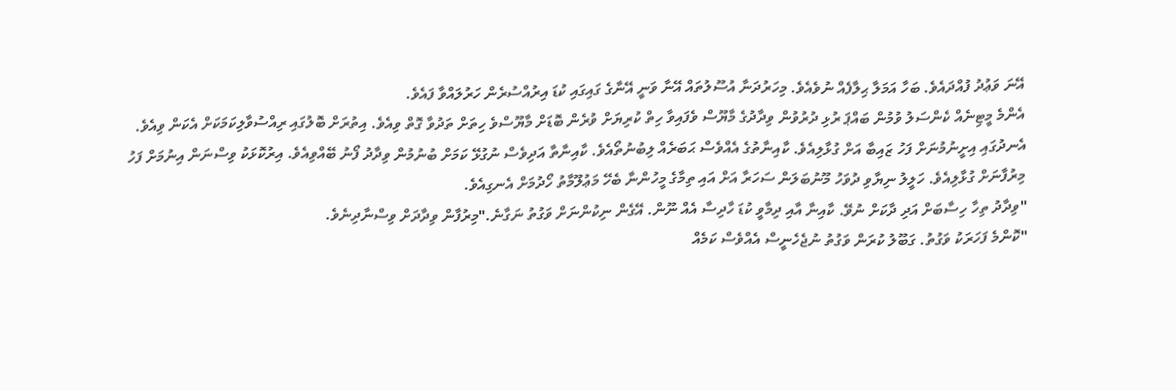އޭނަ ވަޢުދު ފުއްދައެވެ. ބަހާ އަމަލާ ޙިލާފެއް ނުވެއެވެ. މިހަރުދަނާ އުސޫލުތައް އޭނާ ވަނީ އޭނާގެ ގައިގައި ކުޑަ އިރުއްސުރެން ހަރުލައްވާ ފައެވެ.
އެންމެ މީޓިނެއް ކެންސަލު ވުމުން ބައްޕަ ރުޅި ދުރުވުން ވިދާދުގެ މާޔޫސް ވެފައިވާ ހިތް ކުރިޔަށް ވުރެން ބޮޑަށް މާޔޫސްވެ ހިތަށް ތަދުވާ ގޮތް ވިއެވެ. އިތުރަށް ބޮލުގައި ރިއްސުވާލިކަމަކަށް އެކަން ވިއެވެ.
އެނދުގައި އިށީނުމުނަށް ފަހު ޒައިބާ އަށް ގުޅާލިއެވެ. ކާއިނާތުގެ އެއްވެސް ޙަބަރެއް ލިބުނުތޯއެވެ. ކާއިނާތާ އަދިވެސް ނުގުޅޭ ކަމަށް ބުނުމުން ވިދާދު ފޯނު ބޭއްވިއެވެ. އިރުކޮޅަކު ވިސްނަން އިނުމަށް ފަހު މިރުފާނަށް ގުޅާލިއެވެ. ހަލީލު ނިޔާވި ދުވަހު މޫނުބަލަން ސަހަރާ އަށް އައި ތިމާގެ މީހުންނާ ބެހޭ މަޢުލޫމާތު ހޯދުމަށް އެނގިއެވެ.
"ވިދާދު ތިހާ ހިސާބަށް އަދި ދާކަށް ނުވޭ. ކާއިނާ އާއި ދިމާވީ ކުޑަ ހާދިސާ އެއް ނޫން. އޭގެން ނިކުންނަށް ވަގުތު ނަގާނެ."މިރުފާން ވިދާދަށް ވިސްނާދިނެވެ.
"ކޮންމެ ފަހަރަކު ވަގުތު. ގަބޫލު ކުރަން ވަގުތު ނުޖެހެނީސް އެއްވެސް ކަމެއް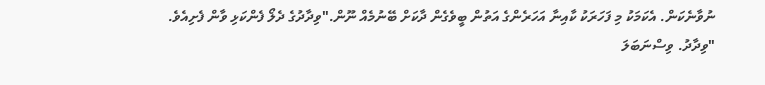ނުވާނެކަން. އެކަމަކު މި ފަހަރަކު ކާއިނާ އަހަރެންގެ އަތުން ބީވެގެން ދާކަށް ބޭނުމެއް ނޫން."ވިދާދުގެ ދެލޯ ފެންކަޅި ވާން ފެށިއެވެ.
"ވިދާދު. ވިސްނަބަލަ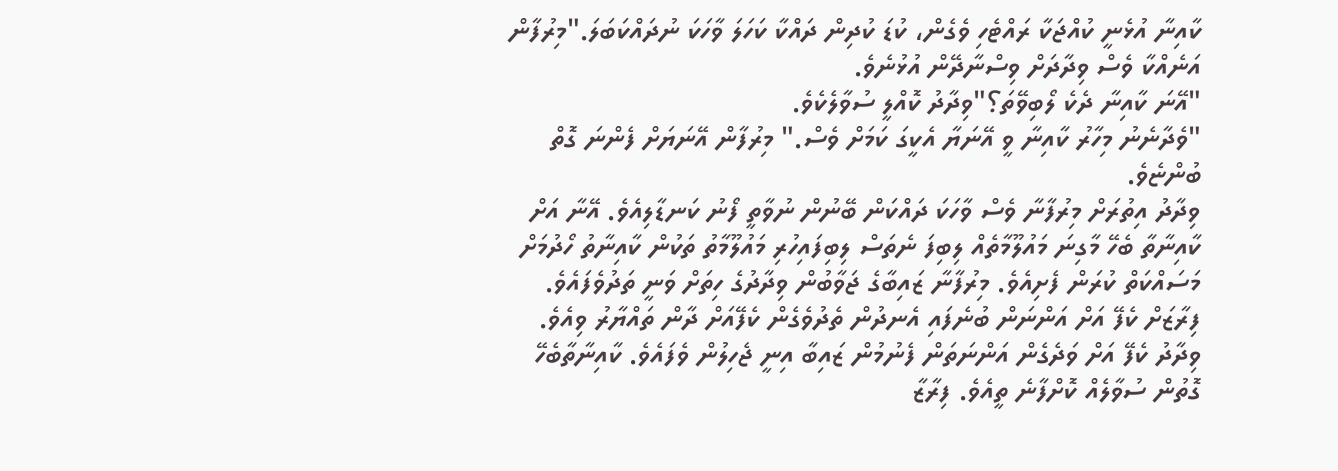ކާއިނާ އުޅެނީ ކުއްޖަކާ ރައްޓެހި ވެގެން، ކުޑަ ކުދިން ދައްކާ ކަހަލަ ވާހަކަ ނުދައްކަބަލަ."މިރުފާން އަނެއްކާ ވެސް ވިދާދަށް ވިސްނާދޭން އުޅުނެވެ.
"އޭނަ ކާއިނާ ދެކެ ލޯބިވޭތަ؟"ވިދާދު ކޮއްލީ ސުވާލެކެވެ.
"ވެދާނެނު މިހާރު ކާއިނާ ވީ އޭނަޔާ އެކީގަ ކަމަށް ވެސް." މިރުފާން އޭނަޔަށް ފެންނަ ގޮތް ބުންޏެވެ.
ވިދާދު އިތުރަށް މިރުފާނާ ވެސް ވާހަކަ ދައްކަން ބޭނުން ނުވާތީ ފޯނު ކަނޑާލިއެވެ. އޭނާ އަށް ކާއިނާތާ ބެހޭ މާގިނަ މައުލޫމާތެއް ލިބިފަ ނެތަސް ލިބިފައިހުރި މައުލޫމާތު ތަކުން ކާއިނާތު ހޯދުމަށް މަސައްކަތް ކުރަން ފެށިއެވެ. މިރުފާނާ ޒައިބާގެ ޖަވާބުން ވިދާދުގެ ހިތަށް ވަނީ ތަދުވެފައެވެ. ފިރާޒަށް ކެފޭ އަށް އަންނަން ބުނެފައި އެނދުން ތެދުވެގެން ކެފޭއަށް ދާން ތައްޔާރު ވިއެވެ.
ވިދާދު ކެފޭ އަށް ވަދެގެން އަންނަތަން ފެނުމުން ޒައިބާ އިނީ ޖެހިލުން ވެފައެވެ. ކާއިނާތާބެހޭ ގޮތުން ސުވާލެއް ކޮށްފާނެ ތީއެވެ. ފިރާޒާ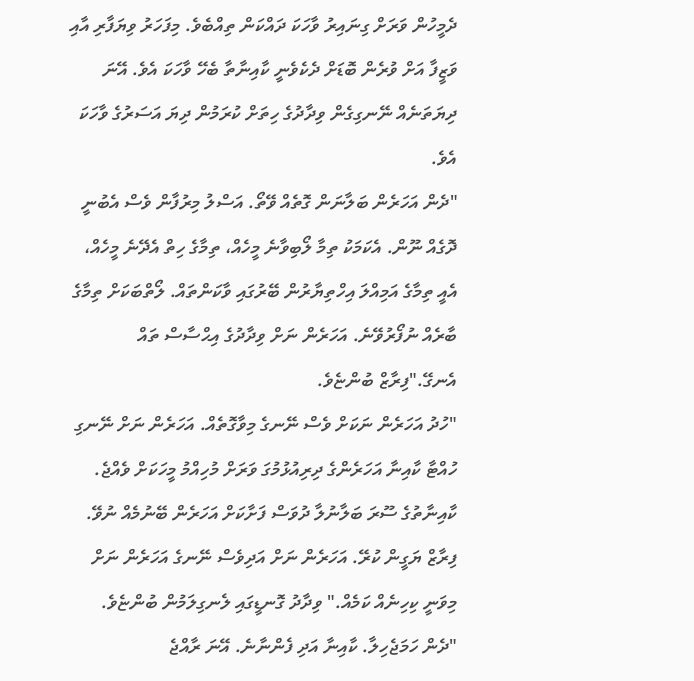ދެމީހުން ވަރަށް ގިނައިރު ވާހަކަ ދައްކަން ތިއްބެވެ. މިފަހަރު ވިޔަފާރި އާއި ވަޒީފާ އަށް ވުރެން ބޮޑަށް ދެކެވެނީ ކާއިނާތާ ބެހޭ ވާހަކަ އެވެ. އޭނަ ދިޔަތަނެއް ނޭނގިގެން ވިދާދުގެ ހިތަށް ކުރަމުން ދިޔަ އަސަރުގެ ވާހަކަ އެވެ.
"ދެން އަހަރެން ބަލާނަން ގޮތެއް ވޭތޯ. އަސްލު މިރުފާން ވެސް އެބުނީ ދޮގެއް ނޫން. އެކަމަކު ތިމާ ލޯބިވާނެ މީހެއް، ތިމާގެ ހިތް އެދޭނެ މީހެއް، އެއީ ތިމާގެ އަމިއްލަ އިހްތިޔާރުން ބޭރުގައި ވާކަންތައް. ލޯތްބަކަށް ތިމާގެ ބާރެއް ނުފޯރުވޭނެ. އަހަރެން ނަށް ވިދާދުގެ އިޙްސާސް ތައް އެނގޭ."ފިރާޒް ބުންޏެވެ.
"ހުދު އަހަރެން ނަކަށް ވެސް ނޭނގެ މިވާގޮތެއް. އަހަރެން ނަށް ނޭނގި ހުއްޓާ ކާއިނާ އަހަރެންގެ ދިރިއުޅުމުގަ ވަރަށް މުހިއްމު މީހަކަށް ވެއްޖެ. ކާއިނާތުގެ ސޫރަ ބަލާނުލާ ދުވަސް ފަށާކަށް އަހަރެން ބޭނުމެއް ނުވޭ. ފިރާޒް ޔަގީން ކުރޭ. އަހަރެން ނަށް އަދިވެސް ނޭނގެ އަހަރެން ނަށް މިވަނީ ކިހިނެއް ކަމެއް." ވިދާދު ގޮނޑީގައި ލެނގިލަމުން ބުންޏެވެ.
"ދެން ހަމަޖެހިލާ. ކާއިނާ އަދި ފެންނާނެ. އޭނަ ރާއްޖެ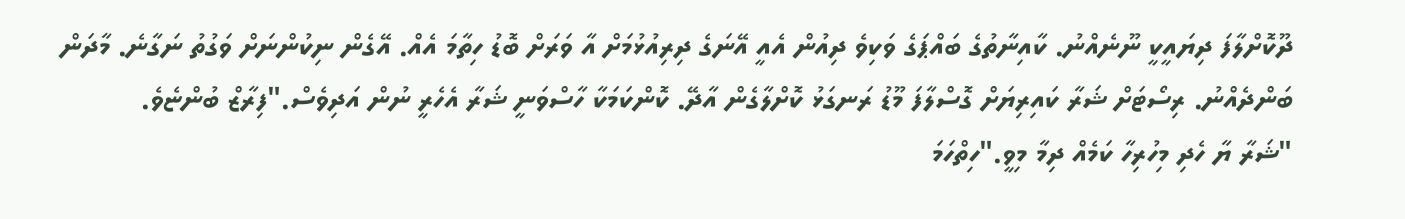ދޫކޮށްލާފަ ދިޔައީކީ ނޫނެއްނު. ކާއިނާތުގެ ބައްޕަގެ ވަކިވެ ދިއުން އެއީ އޭނަގެ ދިރިއުޅުމަށް އާ ވަރަށް ބޮޑު ހިތާމަ އެއް. އޭގެން ނިކުންނަށް ވަގުތު ނަގާނެ. މާދަން ބަންދެއްނު. ރިސޯޓަށް ޝަރާ ކައިރިޔަށް ގޮސްލާފަ މޫޑު ރަނގަޅު ކޮށްލާގެން އާދޭ. ކޮންކަމަކާ ހާސްވަނީ ޝަރާ އެހެރީ ނުން އަދިވެސް."ފިރާޒް ބުންޏެވެ.
"ޝަރާ ޔާ ހެދި މިހުރިހާ ކަމެއް ދިމާ މިވީ."ހިތްހަމަ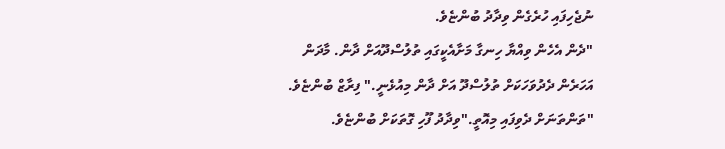ނުޖެހިފައި ހުރެގެން ވިދާދު ބުންޏެވެ.
"ދެން އެހެން ވިއްޔާ ހިނގާ މަށާއެކީގައި ތުލުސްދޫއަށް ދާން. މާދަން އަހަރެން ދެދުވަހަކަށް ތުލުސްދޫ އަށް ދާން މިއުޅެނީ." ފިރާޒް ބުންޏެވެ.
"ތަންތަނަށް ދެވިފައި މިއޮތީ."ވިދާދު ފޫހި ގޮތަކަށް ބުންޏެވެ.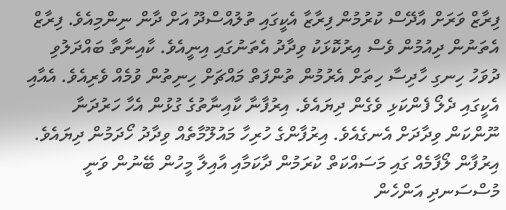ފިރާޒް ވަރަށް އާދޭސް ކުރުމުން ފިރާޒާ އެކީގައި ތުލުއްސްދޫ އަށް ދާން ނިންމިއެވެ. ފިރާޒް އެތަނުން ދިއުމުން ވެސް އިރުކޮޅަކު ވިދާދު އެތަނުގައި އިނީއެވެ. ކާއިނާތާ ބައްދަލުވި ދުވަހު ހިނގި ހާދިސާ ހިތަށް އެރުމުން ތުންފަތް މައްޗަށް ހިނިތުން ވުމެއް ވެރިއެވެ. އެއާއި އެކީގައި ދެލޯ ފެންކަޅި ވެގެން ދިޔައެވެ. އިރުފާނާ ކާއިނާތުގެ ގުޅުން އެހާ ހަރުދަނާ ނޫންކަން ވިދާދަށް އެނގެއެވެ. އިރުފާންގެ ހުރިހާ މައުލޫމާތެއް ވިދާދު ހޯދަމުން ދިޔައެވެ. އިރުފާން ލޯފާމެއް ގައި މަސައްކަތް ކުރަމުން ދާކަމާއި އާއިލާ މީހުން ބޭނުން ވަނީ މުސްސަނދި އަންހެން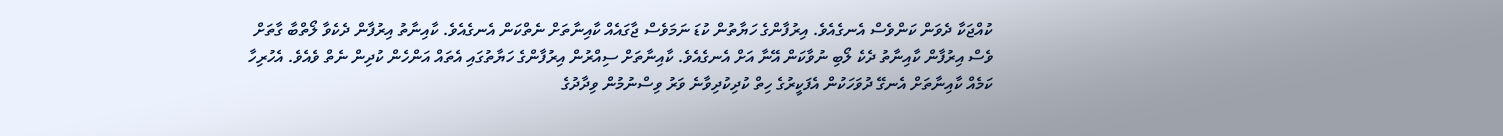ކުއްޖަކާ ދެވަން ކަންވެސް އެނގެއެވެ. އިރުފާންގެ ހަޔާތުން ކުޑަ ނަމަވެސް ޖާގައެއް ކާއިނާތަށް ނެތްކަން އެނގެއެވެ. ކާއިނާތު އިރުފާން ދެކެވާ ލޯތްބާ ގާތަށް ވެސް އިރުފާން ކާއިނާތު ދެކެ ލޯބި ނުވާކަން އޭނާ އަށް އެނގެއެވެ. ކާއިނާތަށް ސިއްރުން އިރުފާންގެ ހަޔާތުގައި އެތައް އަންހެން ކުދިން ނެތް ވެއެވެ. އެހުރިހާ ކަމެއް ކާއިނާތަށް އެނގޭ ދުވަހަކުން އެފަކީރުގެ ހިތް ކުދިކުދިވާނެ ވަރު ވިސްނުމުން ވިދާދުގެ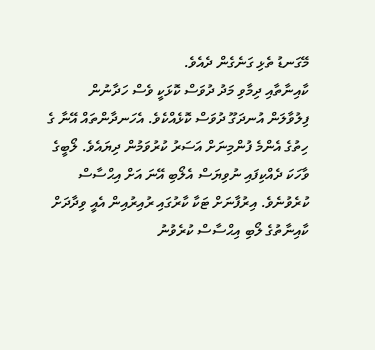މޭގަނޑު ތެޅި ގަނެގެން ދެއެވެ.
ކާއިނާތާއި ދިމާވި މަދު ދުވަސް ކޮޅަކީ ވެސް ހަދާނުން ފިލުވާލަން އުނދަގޫ ދުވަސް ކޮޅެއްކެވެ. އެހަނދާންތައް އޭނާ ގެ ހިތުގެ އެންމެ ފުންމިނަށް އަސަރު ކުރުވަމުން ދިޔައެވެ. ލޯބީގެ ވާހަކަ ދެއްކިފައި ނުވިޔަސް އެލޯބި އޭނަ އަށް އިޙްސާސް ކުރެވުނެވެ. އިރުފާނަށް ޓަކާ ކާރުގައި ރުއިރުއިން އެއީ ވިދާދަށް ކާއިނާތުގެ ލޯބި އިޙްސާސް ކުރެވުނު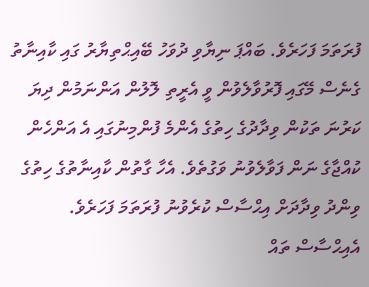ފުރަތަމަ ފަހަރެވެ. ބައްޕަ ނިޔާވި ދުވަހު ބޭއިޙްތިޔާރު ގައި ކާއިނާތު ގެނެސް މޭގައި ފޮރުވާލެވުން ވީ އެރީތި ލޮލުން އަންނަމުން ދިޔަ ކަރުނަ ތަކުން ވިދާދުގެ ހިތުގެ އެންމެ ފުންމިނުގައި އެ އަންހެން ކުއްޖާގެ ނަން ފަވާލެވުނު ވަގުތެވެ. އެހާ ގާތުން ކާއިނާތުގެ ހިތުގެ ވިންދު ވިދާދަށް އިޙްސާސް ކުރެވުނު ފުރަތަމަ ފަހަރެވެ. އެއިޙްސާސް ތައް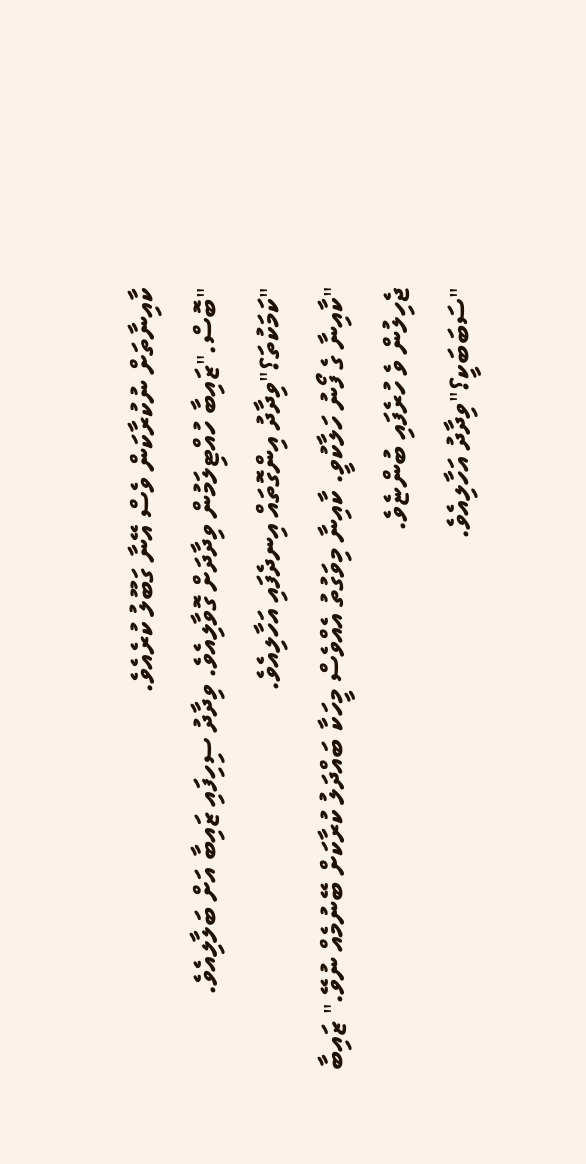ކާއިނާތަށް ނުކުރާކަން ވެސް އޭނާ ގަބޫލު ކުރެއެވެ.
"ބޮސް."ޒައިބާ ހުއްޓިލަމުން ވިދާދަށް ގޮވާލިއެވެ. ވިދާދު ސިހިފައި ޒައިބާ އަށް ބަލާލިއެވެ.
"ކަމަކުތަ؟"ވިދާދު އިންގޮތައް އިނދެފައި އަހާލިއެވެ.
"ކާއިނާ ގެ ފޯނު ހަލާކުވީ. ކާއިނާ މިވަގުތު އެއްވެސް މީހަކާ ބައްދަލު ކުރާކަށް ބޭނުމެއް ނުވޭ." ޒައިބާ ޖެހިލުން ވެ ހުރެފައި ބުންޏެވެ.
"ސަބަބަކީ؟"ވިދާދު އަހާލިއެވެ.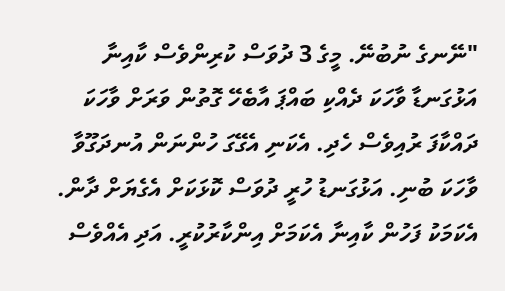"ނޭނގެ ނުބުނޭ. މީގެ 3 ދުވަސް ކުރިންވެސް ކާއިނާ އަޅުގަނޑާ ވާހަކަ ދެއްކި ބައްޕަ އާބެހޭ ގޮތުން ވަރަށް ވާހަކަ ދައްކާފަ ރުއިވެސް ހެދި. އެކަނި އެގޭގަ ހުންނަން އުނދަގޫވާ ވާހަކަ ބުނި. އަޅުގަނޑު ހުރީ ދުވަސް ކޮޅަކަށް އެގެޔަށް ދާން. އެކަމަކު ފަހުން ކާއިނާ އެކަމަށް އިންކާރުކުރީ. އަދި އެއްވެސް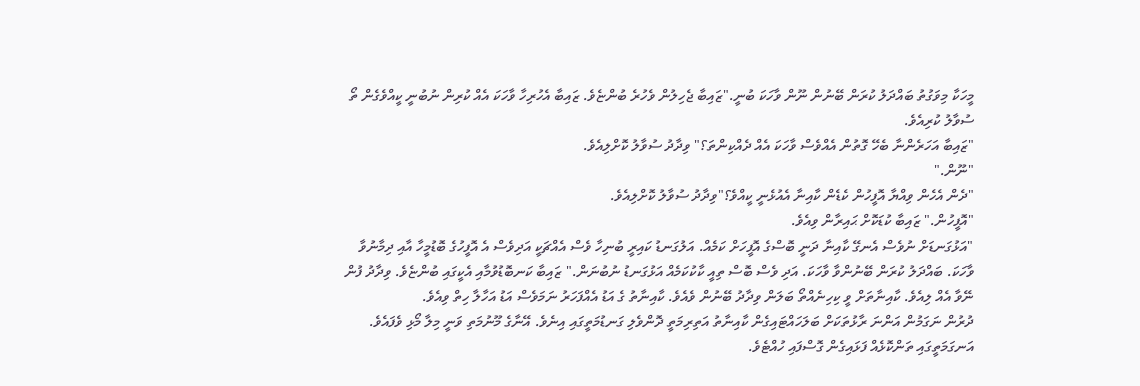މީހަކާ މިވަގުތު ބައްދަލު ކުރަން ބޭނުން ނޫން ވާހަކަ ބުނީ."ޒައިބާ ޖެހިލުން ވެހުރެ ބުންޏެވެ. ޒައިބާ އެހުރިހާ ވާހަކަ އެއް ކުރިން ނުބުނީ ކީއްވެގެން ތޯ ސުވާލު ކުރިއެވެ.
"ޒައިބާ އަހަރެންނާ ބެހޭ ގޮތުން އެއްވެސް ވާހަކަ އެއް ދެއްކިންތަ؟" ވިދާދު ސުވާލު ކޮށްލިއެވެ.
"ނޫން."
"ދެން އެހެން ވިއްޔާ އޮފީހުން ކެޑެން ކާއިނާ އެއުޅެނީ ކީއްވެ؟"ވިދާދު ސުވާލު ކޮށްލިއެވެ.
"އޮފީހުން." ޒައިބާ ކުޑަކޮށް ޙައިރާން ވިއެވެ.
"އަޅުގަނޑަށް ނުވެސް އެނގޭ ކާއިނާ ދަނީ ބޮސްގެ އޮފީހަށް ކަމެއް. އަލުގަނޑު ކައިރީ ބުނިހާ ވެސް އެއްޗަކީ އަދިވެސް އެ އޮފީހުގެ ބޮޑުމީހާ އާއި ދިމާނުވާ ވާހަކަ. ބައްދަލު ކުރަން ބޭނުންވާ ވާހަކަ. އަދި ވެސް ބޮސް ތިއީ ކާކުކަމެއް އަޅުގަނޑު ނުބުނަން." ޒައިބާ ކަނބޮޑުވުމާއި އެކީގައި ބުންޏެވެ. ވިދާދު ފުން ނޭވާ އެއް ލިއެވެ. ކާއިނާތަށް ވީ ކިހިނެއްތޯ ބަލަން ވިދާދު ބޭނުން ވެއެވެ. ކާއިނާތު ގެ އަޑު އެއްފަހަރު ނަމަވެސް އަޑު އަހާލާ ހިތް ވިއެވެ.
ދުރުން ނަގަމުން އަންނަ ރާޅުތަކަށް ބަލަހައްޓައިގެން ކާއިނާތު އަތިރިމަތީ ދޮންވެލި ގަނޑުމަތީގައި އިނެވެ. އޭނާގެ މޫނުމަތި ވަނީ މިލާ މޯޅި ވެފައެވެ. އަނގަމަތީގައި ތަންކޮޅެއް ފަޅައިގެން ގޮސްފައި ހުއްޓެވެ.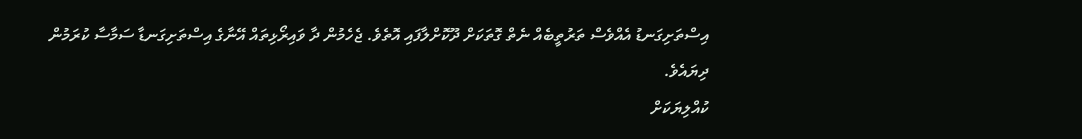އިސްތަށިގަނޑު އެއްވެސް ތަރުތީބެއް ނެތް ގޮތަކަށް ދޫކޮށްލާފައި އޮތެވެ. ޖެހެމުން ދާ ވައިރޯޅިތައް އޭނާގެ އިސްތަށިގަނޑާ ސަމާސާ ކުރަމުން ދިޔައެވެ.
ކުއްލިޔަކަށް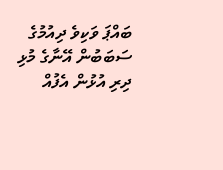ބައްޕަ ވަކިވެ ދިއުމުގެ ސަބަބުން އޭނާގެ މުޅި ދިރި އުޅުން އެފުއް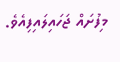މިފުށައް ޖަހައިލައިފިއެވެ.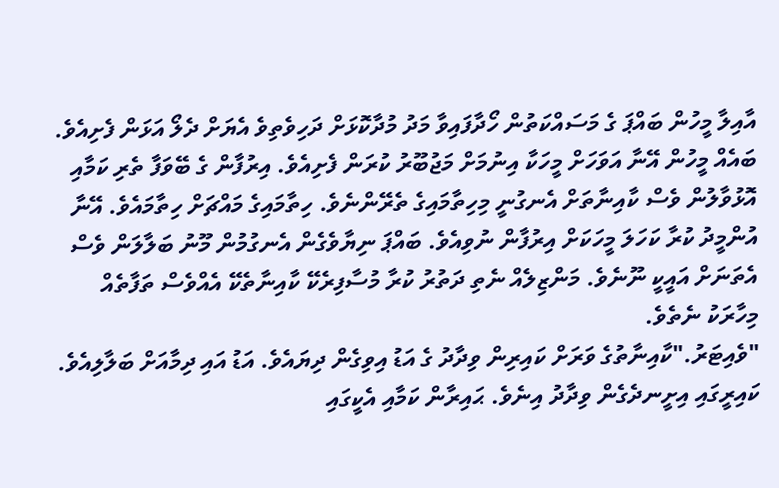އާއިލާ މީހުން ބައްޕަ ގެ މަސައްކަތުން ހޯދާފައިވާ މަދު މުދާކޮޅަށް ދަހިވެތިވެ އެޔަށް ދެލޯ އަޅަން ފެށިއެވެ. ބައެއް މީހުން އޭނާ އަވަހަށް މީހަކާ އިނުމަށް މަޖުބޫރު ކުރަން ފެށިއެވެ. އިރުފާން ގެ ބޭވަފާ ތެރި ކަމާއި އޮޅުވާލުން ވެސް ކާއިނާތަށް އެނގުނީ މިހިތާމައިގެ ތެރޭންނެވެ. ހިތާމައިގެ މައްޗަށް ހިތާމައެވެ. އޭނާ އުންމީދު ކުރާ ކަހަލަ މީހަކަށް އިރުފާން ނުވިއެވެ. ބައްޕަ ނިޔާވެގެން އެނގުމުން މޫނު ބަލާލަން ވެސް އެތަނަށް އައީކީ ނޫނެވެ. މަންޒިލެއް ނެތި ދަތުރު ކުރާ މުސާފިރެކޭ ކާއިނާތެކޭ އެއްވެސް ތަފާތެއް މިހާރަކު ނެތެވެ.
"ވެއިޓަރު."ކާއިނާތުގެ ވަރަށް ކައިރިން ވިދާދު ގެ އަޑު އިވިގެން ދިޔައެވެ. އަޑު އައި ދިމާއަށް ބަލާލިއެވެ.
ކައިރީގައި އިށީނދެގެން ވިދާދު އިނެވެ. ޙައިރާން ކަމާއި އެކީގައި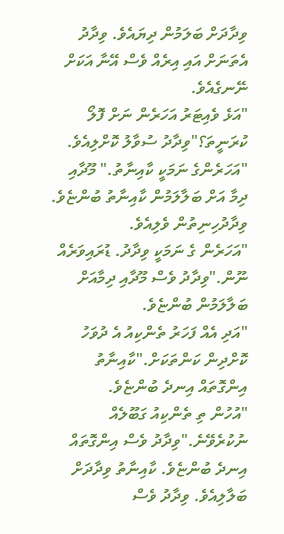ވިދާދަށް ބަލަމުން ދިޔައެވެ. ވިދާދު އެތަނަށް އައި އިރެއް ވެސް އޭނާ އަކަށް ނޭނގެއެވެ.
"އަޅެ ވެއިޓަރު އަހަރެން ނަށް ފޮލޯ ކުރަނީތަ؟"ވިދާދު ސުވާލު ކޮށްލިއެވެ.
"އަހަރެންގެ ނަމަކީ ކާއިނާތު." މޫދާއި ދިމާ އަށް ބަލާލަމުން ކާއިނާތު ބުންޏެވެ. ވިދާދުހިނިތުން ވެލިއެވެ.
"އަހަރެން ގެ ނަމަކީ ވިދާދު. ޑުރައިވަރެއް ނޫން."ވިދާދު ވެސް މޫދާއި ދިމާއަށް ބަލާލަމުން ބުންޏެވެ.
"އަދި އެއް ފަހަރު ތެންކިއު އެ ދުވަހު ކޮށްދިން ކަންތަކަށް."ކާއިނާތު އިންގޮތައް އިނދެ ބުންޏެވެ.
"އުހުން ތި ތެންކިއު ގަބޫލެއް ނުކުރެވޭނެ."ވިދާދު ވެސް އިންގޮތައް އިނދެ ބުންޏެވެ. ކާއިނާތު ވިދާދަށް ބަލާލިއެވެ. ވިދާދު ވެސް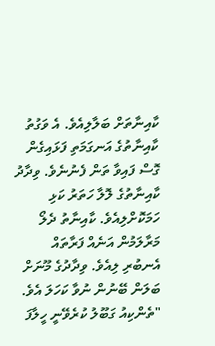ކާއިނާތަށް ބަލާލިއެވެ. އެ ވަގުތު ކާއިނާތުގެ އަނގަމަތި ފަޅައިގެން ގޮސް ފައިވާ ތަން ފެނުނެވެ. ވިދާދު ކާއިނާތުގެ ލޮލާ ހަތަރު ކަޅި ހަމަކޮށްލިއެވެ. ކާއިނާތު ދެލޯ މަރާލަމުން އަނެއް ފަރާތައް އެނބުރި ލިއެވެ. ވިދާދުގެ މޫނަށް ބަލަން ބޭނުން ނުވާ ކަހަލަ އެވެ.
"ތެންކިއު ގަބޫލު ކުރެވޭނީ ހީލާފަ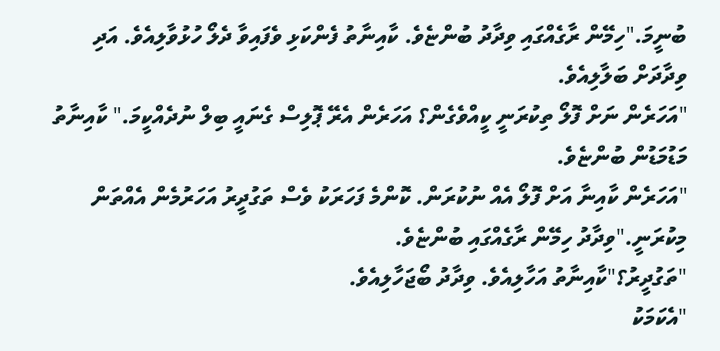ބުނީމަ."ހިމޭން ރާގެއްގައި ވިދާދު ބުންޏެވެ. ކާއިނާތު ފެންކަޅި ވެފައިވާ ދެލޯ ހުޅުވާލިއެވެ. އަދި ވިދާދަށް ބަލާލިއެވެ.
"އަހަރެން ނަށް ފޮލޯ ތިކުރަނީ ކީއްވެގެން؟ އަހަރެން އެރޭ ޕޮލިސް ގެނައީ ބިލް ނުދެއްކީމަ." ކާއިނާތު މަޑުމަޑުން ބުންޏެވެ.
"އަހަރެން ކާއިނާ އަށް ފޮލޯ އެއް ނުކުރަން. ކޮންމެ ފަހަރަކު ވެސް ތަގުދީރު އަހަރުމެން އެއްތަން މިކުރަނީ."ވިދާދު ހިމޭން ރާގެއްގައި ބުންޏެވެ.
"ތަގުދީރު؟"ކާއިނާތު އަހާލިއެވެ. ވިދާދު ބޯޖަހާލިއެވެ.
"އެކަމަކު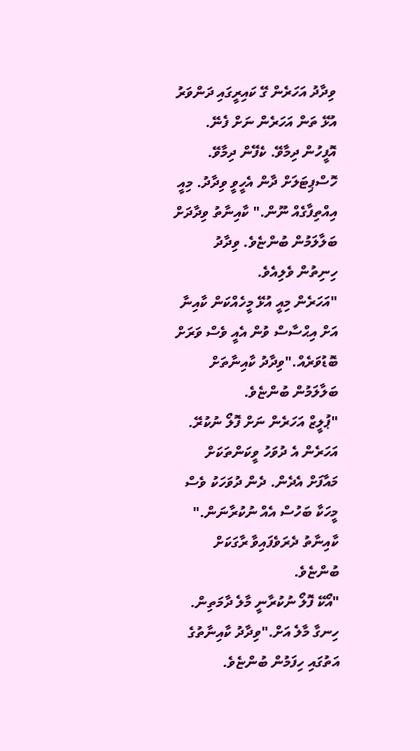ވިދާދު އަހަރެން ގޭ ކައިރީގައި ދަންވަރު އުޅޭ ތަން އަހަރެން ނަށް ފެނޭ. އޮފީހުން ދިމާވޭ. ކެފޭން ދިމާވޭ. ހޮސްޕިޓަލަށް ދާން އެހީވީ ވިދާދު. މިއީ އިއްތިފާގެއް ނޫން." ކާއިނާތު ވިދާދަށް ބަލާލަމުން ބުންޏެވެ. ވިދާދު ހިނިތުން ވެލިއެވެ.
"އަހަރެން މިއީ އުޅޭ މީހެއްކަން ކާއިނާ އަށް އިޙްސާސް ވުން އެއީ ވެސް ވަރަށް ބޮޑުވަރެއް."ވިދާދު ކާއިނާތަށް ބަލާލަމުން ބުންޏެވެ.
"ޕުލީޒް އަހަރެން ނަށް ފޮލޯ ނުކުރޭ. އަހަރެން އެ ދުވަހު ވީކަންތަކަށް މައާފަށް އެދެން. ދެން ދުވަހަކު ވެސް މީހަކާ ބަހުސް އެއް ނުކުރާނަން." ކާއިނާތު ދެރަވެފައިވާ ރާގަކަށް ބުންޏެވެ.
"އޯކޭ ފޮލޯ ނުކުރާނީ މާލެ ދާމަތިން. ހިނގާ މާލެ އަށް."ވިދާދު ކާއިނާތުގެ އަތުގައި ހިފަމުން ބުންޏެވެ.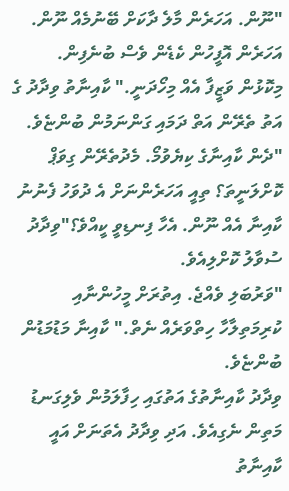"ނޫން. އަހަރެން މާލެ ދާކަށް ބޭނުމެއް ނޫން. އަހަރެން އޮފީހުން ކެޑެން ވެސް ބުނެފިން. މިކޮޅުން ވަޒީފާ އެއް މިހޯދަނީ." ކާއިނާތު ވިދާދު ގެ އަތު ތެރޭން އަތް ދަމައި ގަންނަމުން ބުންޏެވެ.
"ދެން ކާއިނާގެ ކިޔެވުމޯ. މެދުތެރޭން ގިވަޕް ކޮށްލަނީތަ؟ ތިއީ އަހަރެންނަށް އެ ދުވަހު ފެނުނު ކާއިނާ އެއް ނޫން. އެހާ ފިނޑިވީ ކީއްވެ؟"ވިދާދު ސުވާލު ކޮށްލިއެވެ.
"ވަރުބަލި ވެއްޖެ. އިތުރަށް މީހުންނާއި ކުރިމަތިލާހާ ހިތްވަރެއް ނެތް." ކާއިނާ މަޑުމަޑުން ބުންޏެވެ.
ވިދާދު ކާއިނާތުގެ އަތުގައި ހިފާލަމުން ވެލިގަނޑު މަތިން ނެގިއެވެ. އަދި ވިދާދު އެތަނަށް އައީ ކާއިނާތު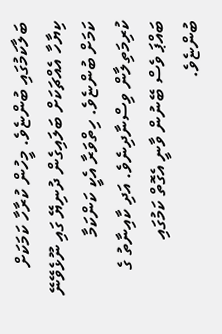ބަލާކަމުގައި ބުންޏެވެ. މީހުން ކުރާހާ ކަމަކަށް ކިޔާހާ އެއްޗަކަށް ބަލައިގެން ދުނިޔޭ ގައި ނޫޅެވޭނޭ ކަމަށް ބުންޏެވެ. ހިތްވަރާ އެކީ ކަންކަމާ ކުރިމަތިލާން ވިސްނާދިނެވެ. އަދި ކާއިނާތު ގެ ބައްޕަ ވެސް ބޭނުން ވާނީ އެގޮތް ކަމުގައި ބުންޏެވެ.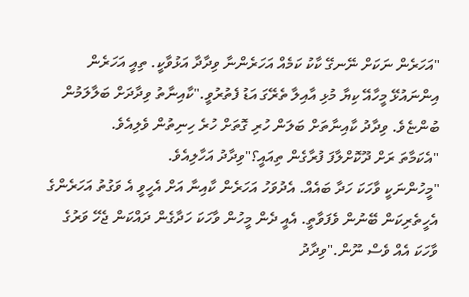"އަހަރެން ނަކަށް ނޭނގޭ ކާކު ކަމެއް އަހަރެންނާ ވިދާދާ އަޅުވާކީ. ތިއީ އަހަރެން އިންނައުޅޭ މީހާއޭ ކިޔާ މުޅި އާއިލާ ތެރޭގަ އަޑު ފެތުރުވީ."ކާއިނާތު ވިދާދަށް ބަލާލަމުން ބުންޏެވެ. ވިދާދު ކާއިނާތަށް ބަލަން ހުރި ގޮތަށް ހުރެ ހިނިތުން ވެލިއެވެ.
"އެކަމާތަ ރަށް ދޫކޮށްލާފަ ފުރާގެން ތިއައީ؟"ވިދާދު އަހާލިއެވެ.
"މީހުންނަކީ ވާހަކަ ހަދާ ބައެއް. އެދުވަހު އަހަރެން ކާއިނާ އަށް އެހީވީ އެ ވަގުތު އަހަރެންގެ އެހީތެރިކަން ބޭނުން ވެފަވާތީ. އެއީ ދެން މީހުން ވާހަކަ ހަދާގެން ދައްކަން ޖެހޭ ވަރުގެ ވާހަކަ އެއް ވެސް ނޫން."ވިދާދު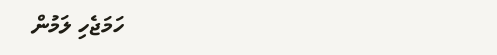ހަމަޖެހި ލަމުން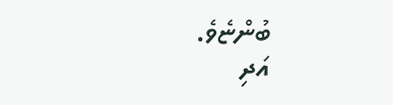ބުންޏެވެ.
އަދި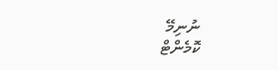ނުނިމޭ
ކޮމެންޓް